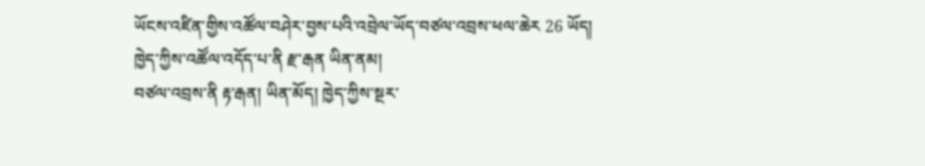ཡོངས་འཛིན་གྱིས་འཚོལ་བཤེར་བྱས་པའི་འབྲེལ་ཡོད་བཙལ་འབྲས་ཕལ་ཆེར 26 ཡོད།
ཁྱེད་ཀྱིས་འཚོལ་འདོད་པ་ནི རྫ་རྒན ཡིན་ནམ།
བཙལ་འབྲས་ནི རྟ་རྒན། ཡིན་མོད། ཁྱེད་ཀྱིས་སྔར་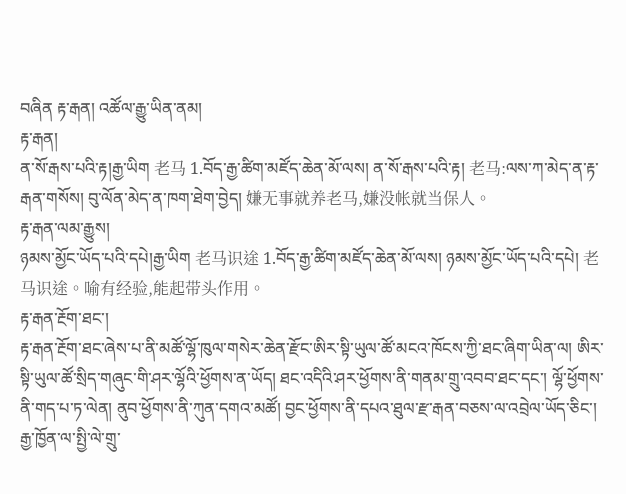བཞིན རྟ་རྒན། འཚོལ་རྒྱུ་ཡིན་ནམ།
རྟ་རྒན།
ན་སོ་རྒས་པའི་རྟ།རྒྱ་ཡིག 老马 1.བོད་རྒྱ་ཚིག་མཛོད་ཆེན་མོ་ལས། ན་སོ་རྒས་པའི་རྟ། 老马:ལས་ཀ་མེད་ན་རྟ་རྒན་གསོས། བུ་ལོན་མེད་ན་ཁག་ཐེག་བྱེད། 嫌无事就养老马,嫌没帐就当保人。
རྟ་རྒན་ལམ་རྒྱུས།
ཉམས་མྱོང་ཡོད་པའི་དཔེ།རྒྱ་ཡིག 老马识途 1.བོད་རྒྱ་ཚིག་མཛོད་ཆེན་མོ་ལས། ཉམས་མྱོང་ཡོད་པའི་དཔེ། 老马识途。喻有经验,能起带头作用。
རྟ་རྒན་རྔོག་ཐང་།
རྟ་རྒན་རྔོག་ཐང་ཞེས་པ་ནི་མཚོ་ལྷོ་ཁུལ་གསེར་ཆེན་རྫོང་ཨིར་སྟི་ཡུལ་ཚོ་མངའ་ཁོངས་ཀྱི་ཐང་ཞིག་ཡིན་ལ། ཨིར་སྟི་ཡུལ་ཚོ་སྲིད་གཞུང་གི་ཤར་ལྷོའི་ཕྱོགས་ན་ཡོད། ཐང་འདིའི་ཤར་ཕྱོགས་ནི་གནམ་གྲུ་འབབ་ཐང་དང་། ལྷོ་ཕྱོགས་ནི་གད་པ་ཏ་ལེན། ནུབ་ཕྱོགས་ནི་ཀུན་དགའ་མཚོ། བྱང་ཕྱོགས་ནི་དཔའ་ཐུལ་རྫ་རྒན་བཅས་ལ་འབྲེལ་ཡོད་ཅིང་། རྒྱ་ཁྱོན་ལ་སྤྱི་ལེ་གྲུ་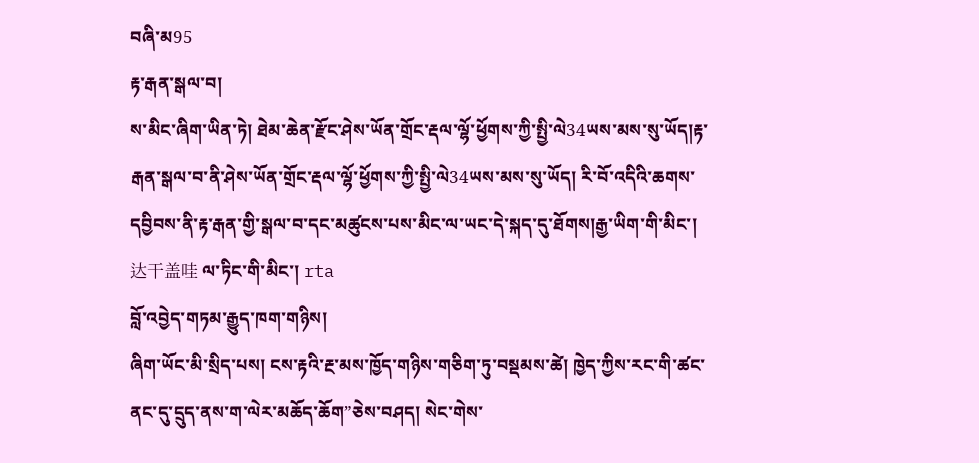བཞི་མ95
རྟ་རྒན་སྒལ་བ།
ས་མིང་ཞིག་ཡིན་ཏེ། ཐེམ་ཆེན་རྫོང་ཤེས་ཡོན་གྲོང་རྡལ་ལྷོ་ཕྱོགས་ཀྱི་སྤྱི་ལེ34ཡས་མས་སུ་ཡོད།རྟ་རྒན་སྒལ་བ་ནི་ཤེས་ཡོན་གྲོང་རྡལ་ལྷོ་ཕྱོགས་ཀྱི་སྤྱི་ལེ34ཡས་མས་སུ་ཡོད། རི་བོ་འདིའི་ཆགས་དབྱིབས་ནི་རྟ་རྒན་གྱི་སྒལ་བ་དང་མཚུངས་པས་མིང་ལ་ཡང་དེ་སྐད་དུ་ཐོགས།རྒྱ་ཡིག་གི་མིང་། 达干盖哇 ལ་ཏིང་གི་མིང་། rta
བློ་འབྱེད་གཏམ་རྒྱུད་ཁག་གཉིས།
ཞིག་ཡོང་མི་སྲིད་པས། ངས་རྟའི་རྔ་མས་ཁྱོད་གཉིས་གཅིག་ཏུ་བསྡམས་ཚེ། ཁྱེད་ཀྱིས་རང་གི་ཚང་ནང་དུ་དྲུད་ནས་ག་ལེར་མཆོད་ཆོག”ཅེས་བཤད། སེང་གེས་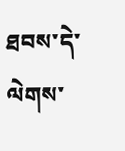ཐབས་དེ་ལེགས་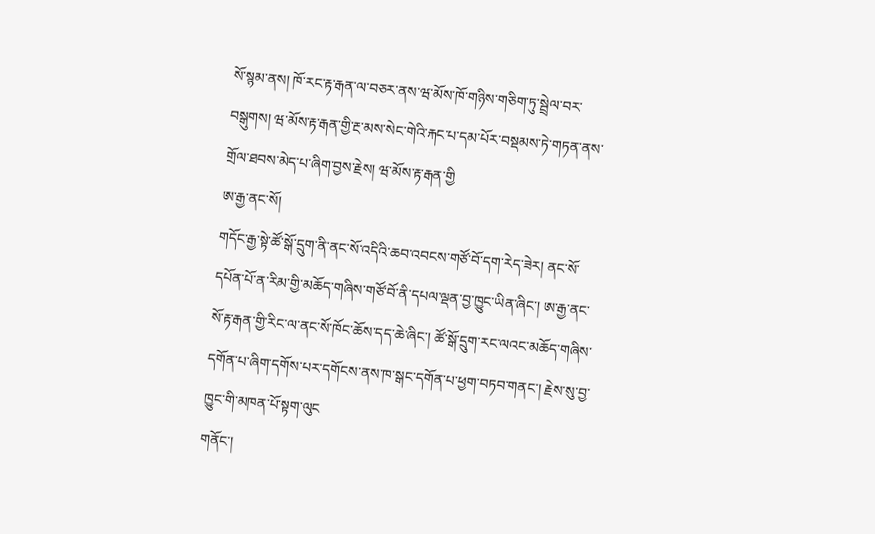སོ་སྙམ་ནས། ཁོ་རང་རྟ་རྒན་ལ་བཅར་ནས་ཝ་མོས་ཁོ་གཉིས་གཅིག་ཏུ་སྦྲེལ་བར་བསྒུགས། ཝ་མོས་རྟ་རྒན་གྱི་རྔ་མས་སེང་གེའི་རྐང་པ་དམ་པོར་བསྡམས་ཏེ་གཏན་ནས་གྲོལ་ཐབས་མེད་པ་ཞིག་བྱས་རྗེས། ཝ་མོས་རྟ་རྒན་གྱི
ཨ་རྒྱ་ནང་སོ།
གདོང་རྒྱ་སྟེ་ཚོ་སྒོ་དྲུག་ནི་ནང་སོ་འདིའི་ཆབ་འབངས་གཙོ་བོ་དག་རེད་ཟེར། ནང་སོ་དཔོན་པོ་ན་རིམ་གྱི་མཆོད་གཞིས་གཙོ་བོ་ནི་དཔལ་ལྡན་བྱ་ཁྱུང་ཡིན་ཞིང་། ཨ་རྒྱ་ནང་སོ་རྟ་རྒན་གྱི་རིང་ལ་ནང་སོ་ཁོང་ཆོས་དད་ཆེ་ཞིང་། ཚོ་སྒོ་དྲུག་རང་ལའང་མཆོད་གཞིས་དགོན་པ་ཞིག་དགོས་པར་དགོངས་ནས་ཁ་སྒང་དགོན་པ་ཕྱག་བཏབ་གནང་། རྗེས་སུ་བྱ་ཁྱུང་གི་མཁན་པོ་སྟག་ལུང
གནོང་།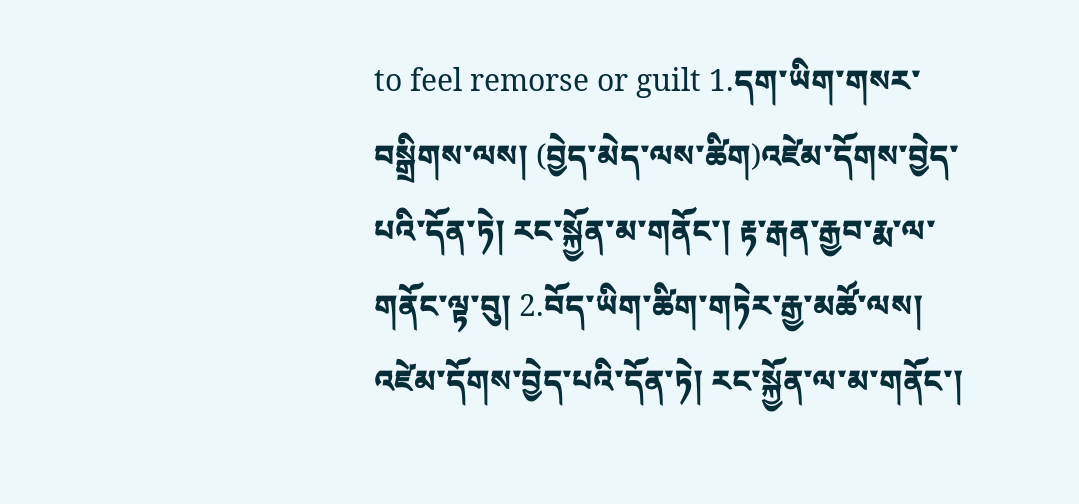to feel remorse or guilt 1.དག་ཡིག་གསར་བསྒྲིགས་ལས། (བྱེད་མེད་ལས་ཚིག)འཛེམ་དོགས་བྱེད་པའི་དོན་ཏེ། རང་སྐྱོན་མ་གནོང་། རྟ་རྒན་རྒྱབ་རྨ་ལ་གནོང་ལྟ་བུ། 2.བོད་ཡིག་ཚིག་གཏེར་རྒྱ་མཚོ་ལས། འཛེམ་དོགས་བྱེད་པའི་དོན་ཏེ། རང་སྐྱོན་ལ་མ་གནོང་།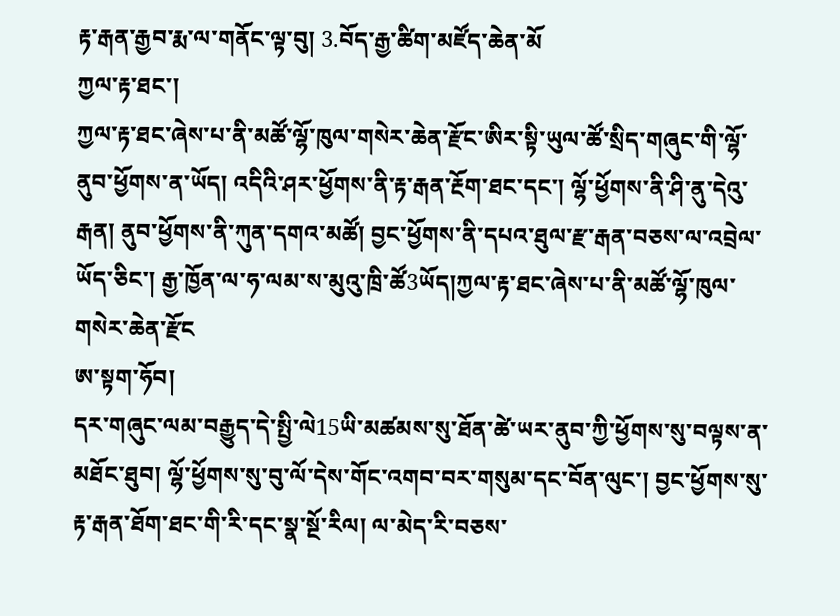རྟ་རྒན་རྒྱབ་རྨ་ལ་གནོང་ལྟ་བུ། 3.བོད་རྒྱ་ཚིག་མཛོད་ཆེན་མོ
ཀྱལ་རྟ་ཐང་།
ཀྱལ་རྟ་ཐང་ཞེས་པ་ནི་མཚོ་ལྷོ་ཁུལ་གསེར་ཆེན་རྫོང་ཨིར་སྟི་ཡུལ་ཚོ་སྲིད་གཞུང་གི་ལྷོ་ནུབ་ཕྱོགས་ན་ཡོད། འདིའི་ཤར་ཕྱོགས་ནི་རྟ་རྒན་རྔོག་ཐང་དང་། ལྷོ་ཕྱོགས་ནི་ཤི་ནུ་དེའུ་རྒན། ནུབ་ཕྱོགས་ནི་ཀུན་དགའ་མཚོ། བྱང་ཕྱོགས་ནི་དཔའ་ཐུལ་རྫ་རྒན་བཅས་ལ་འབྲེལ་ཡོད་ཅིང་། རྒྱ་ཁྱོན་ལ་ཧ་ལམ་ས་མུའུ་ཁྲི་ཚོ3ཡོད།ཀྱལ་རྟ་ཐང་ཞེས་པ་ནི་མཚོ་ལྷོ་ཁུལ་གསེར་ཆེན་རྫོང
ཨ་སྟག་ཧོབ།
དར་གཞུང་ལམ་བརྒྱུད་དེ་སྤྱི་ལེ15ཡི་མཚམས་སུ་ཐོན་ཚེ་ཡར་ནུབ་ཀྱི་ཕྱོགས་སུ་བལྟས་ན་མཐོང་ཐུབ། ལྷོ་ཕྱོགས་སུ་བུ་ལོ་དེས་གོང་འགབ་བར་གསུམ་དང་བོན་ལུང་། བྱང་ཕྱོགས་སུ་རྟ་རྒན་ཐོག་ཐང་གི་རི་དང་སྣ་སྔོ་རིལ། ལ་མེད་རི་བཅས་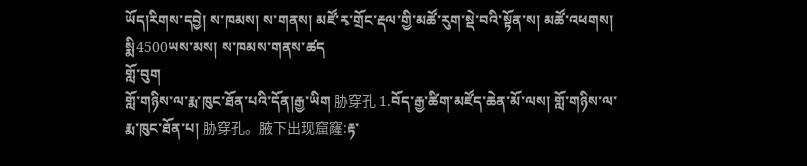ཡོད།རིགས་དབྱེ། ས་ཁམས། ས་གནས། མཛོ་རྭ་གྲོང་རྡལ་གྱི་མཚོ་རུག་སྡེ་བའི་སྟོན་ས། མཚོ་འཕགས། སྨི4500ཡས་མས། ས་ཁམས་གནས་ཚད
གློ་བུག
གློ་གཉིས་ལ་རྨ་ཁུང་ཐོན་པའི་དོན།རྒྱ་ཡིག 胁穿孔 1.བོད་རྒྱ་ཚིག་མཛོད་ཆེན་མོ་ལས། གློ་གཉིས་ལ་རྨ་ཁུང་ཐོན་པ། 胁穿孔。腋下出现窟窿:རྟ་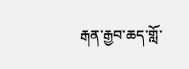རྒན་རྒྱབ་ཆད་གློ་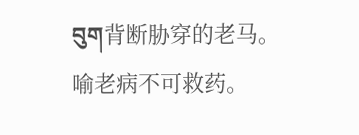བུག背断胁穿的老马。喻老病不可救药。